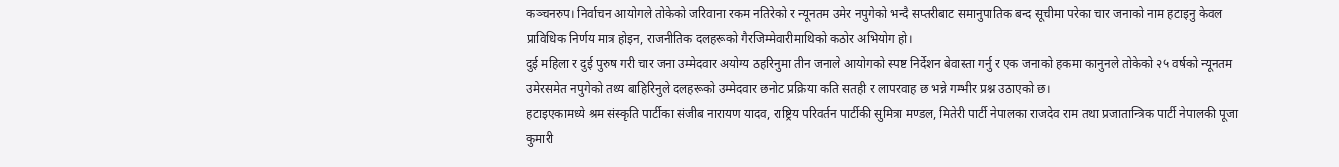कञ्चनरुप। निर्वाचन आयोगले तोकेको जरिवाना रकम नतिरेको र न्यूनतम उमेर नपुगेको भन्दै सप्तरीबाट समानुपातिक बन्द सूचीमा परेका चार जनाको नाम हटाइनु केवल प्राविधिक निर्णय मात्र होइन, राजनीतिक दलहरूको गैरजिम्मेवारीमाथिको कठोर अभियोग हो।
दुई महिला र दुई पुरुष गरी चार जना उम्मेदवार अयोग्य ठहरिनुमा तीन जनाले आयोगको स्पष्ट निर्देशन बेवास्ता गर्नु र एक जनाको हकमा कानुनले तोकेको २५ वर्षको न्यूनतम उमेरसमेत नपुगेको तथ्य बाहिरिनुले दलहरूको उम्मेदवार छनोट प्रक्रिया कति सतही र लापरवाह छ भन्ने गम्भीर प्रश्न उठाएको छ।
हटाइएकामध्ये श्रम संस्कृति पार्टीका संजीब नारायण यादव, राष्ट्रिय परिवर्तन पार्टीकी सुमित्रा मण्डल, मितेरी पार्टी नेपालका राजदेव राम तथा प्रजातान्त्रिक पार्टी नेपालकी पूजा कुमारी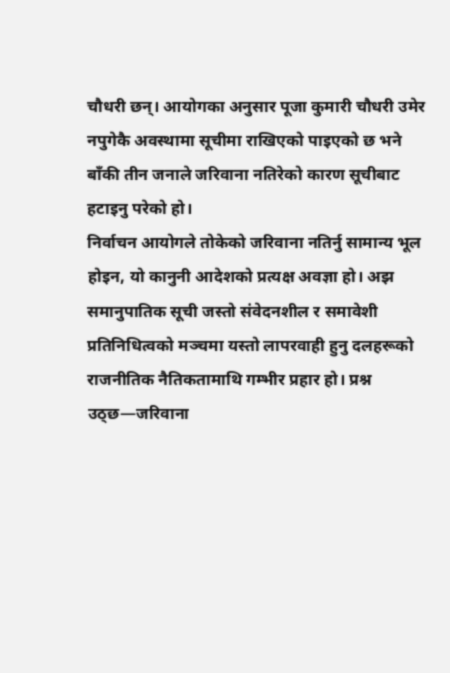चौधरी छन्। आयोगका अनुसार पूजा कुमारी चौधरी उमेर नपुगेकै अवस्थामा सूचीमा राखिएको पाइएको छ भने बाँकी तीन जनाले जरिवाना नतिरेको कारण सूचीबाट हटाइनु परेको हो।
निर्वाचन आयोगले तोकेको जरिवाना नतिर्नु सामान्य भूल होइन, यो कानुनी आदेशको प्रत्यक्ष अवज्ञा हो। अझ समानुपातिक सूची जस्तो संवेदनशील र समावेशी प्रतिनिधित्वको मञ्चमा यस्तो लापरवाही हुनु दलहरूको राजनीतिक नैतिकतामाथि गम्भीर प्रहार हो। प्रश्न उठ्छ—जरिवाना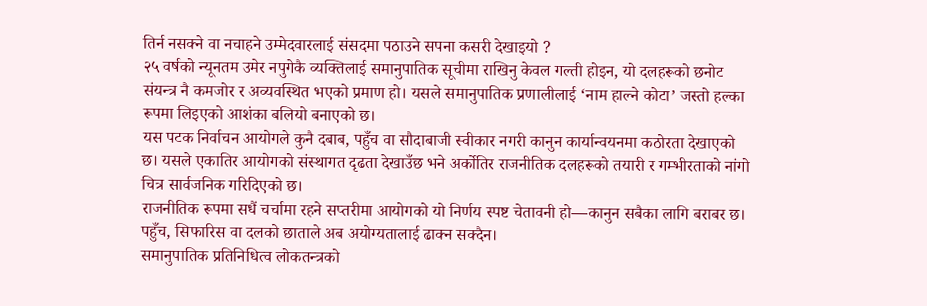तिर्न नसक्ने वा नचाहने उम्मेदवारलाई संसदमा पठाउने सपना कसरी देखाइयो ?
२५ वर्षको न्यूनतम उमेर नपुगेकै व्यक्तिलाई समानुपातिक सूचीमा राखिनु केवल गल्ती होइन, यो दलहरूको छनोट संयन्त्र नै कमजोर र अव्यवस्थित भएको प्रमाण हो। यसले समानुपातिक प्रणालीलाई ‘नाम हाल्ने कोटा’ जस्तो हल्का रूपमा लिइएको आशंका बलियो बनाएको छ।
यस पटक निर्वाचन आयोगले कुनै दबाब, पहुँच वा सौदाबाजी स्वीकार नगरी कानुन कार्यान्वयनमा कठोरता देखाएको छ। यसले एकातिर आयोगको संस्थागत दृढता देखाउँछ भने अर्कोतिर राजनीतिक दलहरूको तयारी र गम्भीरताको नांगो चित्र सार्वजनिक गरिदिएको छ।
राजनीतिक रूपमा सधैं चर्चामा रहने सप्तरीमा आयोगको यो निर्णय स्पष्ट चेतावनी हो—कानुन सबैका लागि बराबर छ। पहुँच, सिफारिस वा दलको छाताले अब अयोग्यतालाई ढाक्न सक्दैन।
समानुपातिक प्रतिनिधित्व लोकतन्त्रको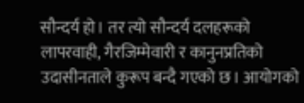सौन्दर्य हो। तर त्यो सौन्दर्य दलहरूको लापरवाही, गैरजिम्मेवारी र कानुनप्रतिको उदासीनताले कुरूप बन्दै गएको छ। आयोगको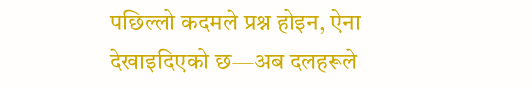पछिल्लो कदमले प्रश्न होइन, ऐना देखाइदिएको छ—अब दलहरूले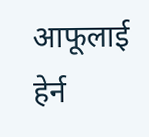आफूलाई हेर्न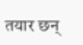तयार छन्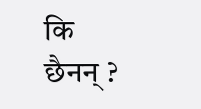कि छैनन् ?